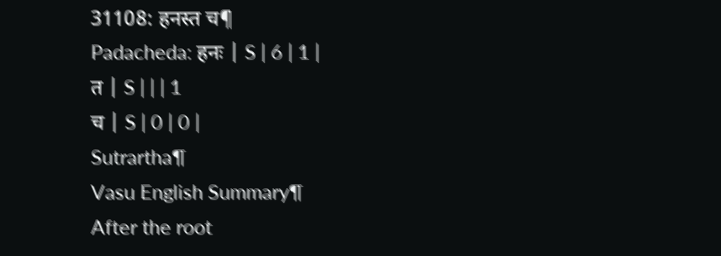31108: हनस्त च¶
Padacheda: हनः | S | 6 | 1 |
त | S | | | 1
च | S | 0 | 0 |
Sutrartha¶
Vasu English Summary¶
After the root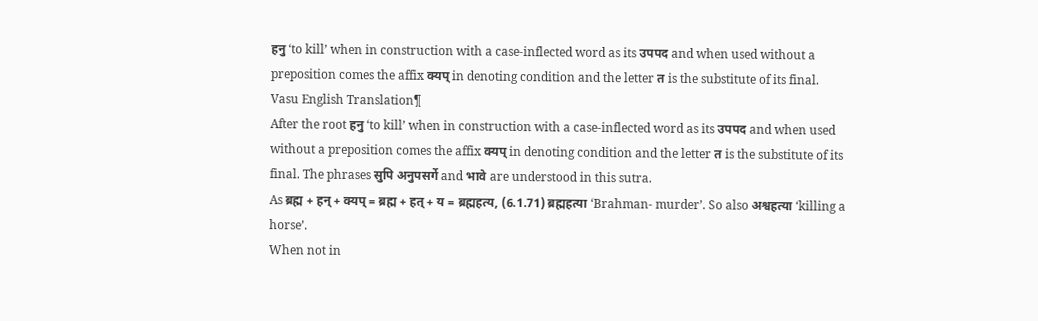हनु ‘to kill’ when in construction with a case-inflected word as its उपपद and when used without a preposition comes the affix क्यप् in denoting condition and the letter त is the substitute of its final.
Vasu English Translation¶
After the root हनु ‘to kill’ when in construction with a case-inflected word as its उपपद and when used without a preposition comes the affix क्यप् in denoting condition and the letter त is the substitute of its final. The phrases सुपि अनुपसर्गे and भावे are understood in this sutra.
As ब्रह्म + हन् + क्यप् = ब्रह्म + हत् + य = ब्रह्महत्य, (6.1.71) ब्रह्महत्या ‘Brahman- murder’. So also अश्वहत्या ‘killing a horse’.
When not in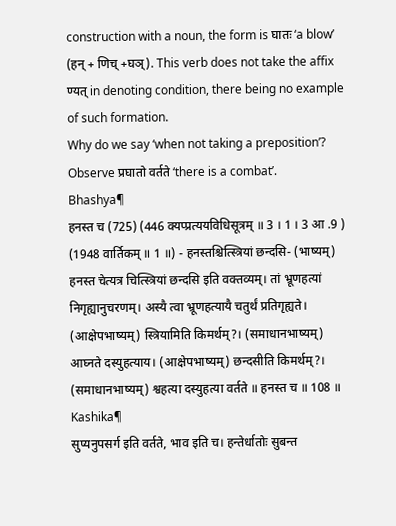construction with a noun, the form is घातः ‘a blow’ (हन् + णिच् +घञ्). This verb does not take the affix ण्यत् in denoting condition, there being no example of such formation.
Why do we say ‘when not taking a preposition’? Observe प्रघातो वर्तते ‘there is a combat’.
Bhashya¶
हनस्त च (725) (446 क्यप्प्रत्ययविधिसूत्रम् ॥ 3 । 1 । 3 आ .9 ) (1948 वार्तिकम् ॥ 1 ॥) - हनस्तश्चित्स्त्रियां छन्दसि- (भाष्यम्) हनस्त चेत्यत्र चित्स्त्रियां छन्दसि इति वक्तव्यम्। तां भ्रूणहत्यां निगृह्यानुचरणम्। अस्यै त्वा भ्रूणहत्यायै चतुर्थं प्रतिगृह्यते। (आक्षेपभाष्यम्) स्त्रियामिति किमर्थम्?। (समाधानभाष्यम्) आघ्नते दस्युहत्याय। (आक्षेपभाष्यम्) छन्दसीति किमर्थम्?। (समाधानभाष्यम्) श्वहत्या दस्युहत्या वर्तते ॥ हनस्त च ॥ 108 ॥
Kashika¶
सुप्यनुपसर्ग इति वर्तते, भाव इति च। हन्तेर्धातोः सुबन्त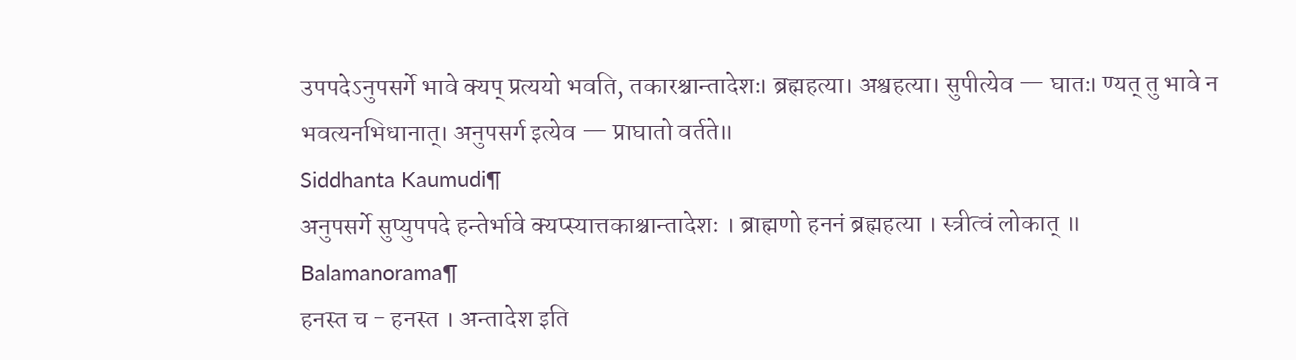उपपदेऽनुपसर्गे भावे क्यप् प्रत्ययो भवति, तकारश्चान्तादेशः। ब्रह्महत्या। अश्वहत्या। सुपीत्येव — घातः। ण्यत् तु भावे न भवत्यनभिधानात्। अनुपसर्ग इत्येव — प्राघातो वर्तते॥
Siddhanta Kaumudi¶
अनुपसर्गे सुप्युपपदे हन्तेर्भावे क्यप्स्यात्तकाश्चान्तादेशः । ब्राह्मणो हननं ब्रह्महत्या । स्त्रीत्वं लोकात् ॥
Balamanorama¶
हनस्त च - हनस्त । अन्तादेश इति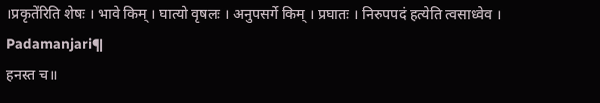।प्रकृते॑रिति शेषः । भावे किम् । घात्यो वृषलः । अनुपसर्गे किम् । प्रघातः । निरुपपदं हत्येति त्वसाध्वेव ।
Padamanjari¶
हनस्त च॥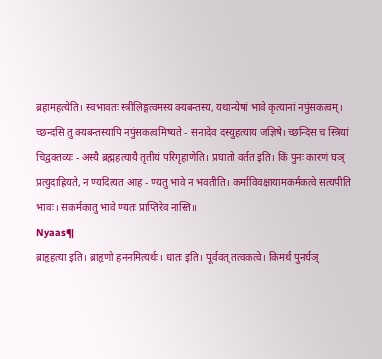ब्रहामहत्येति। स्वभावतः स्त्रीलिङ्गत्वमस्य क्यबन्तस्य, यथान्येषां भावे कृत्यानां नपुंसकत्वम्। च्छन्दसि तु क्यबन्तस्यापि नपुंसकत्वमिष्यते - सनादेव दस्युहत्याय जज्ञिषे। च्छन्दिस च स्त्रियां चिद्वक्तव्यः - अस्यै ब्रह्महत्यायै तृतीयं परिगृहाणेति। प्रघातो वर्तत इति। किं पुनः कारणं घञ् प्रत्युदाह्रियते, न ण्यदित्यत आह - ण्यतु भावे न भवतीति। कर्माविवक्षायामकर्मकत्वे सत्यपीति भावः। सकर्मकातु भावे ण्यतः प्राप्तिरेव नास्ति॥
Nyaas¶
ब्राहृहत्या इति। ब्राहृणो हननमित्यर्थः। धातः इति। पूर्ववत् तत्वकत्वे। किमर्थं पुनर्घञ्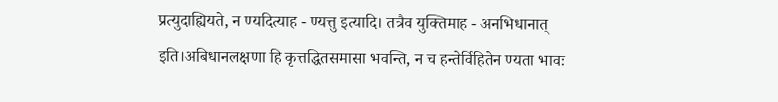प्रत्युदाह्यियते, न ण्यदित्याह - ण्यत्तु इत्यादि। तत्रैव युक्तिमाह - अनभिधानात् इति।अबिधानलक्षणा हि कृत्तद्धितसमासा भवन्ति, न च हन्तेर्विहितेन ण्यता भावः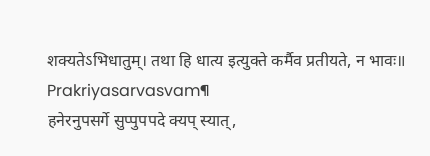शक्यतेऽभिधातुम्। तथा हि धात्य इत्युक्ते कर्मैव प्रतीयते, न भावः॥
Prakriyasarvasvam¶
हनेरनुपसर्गे सुप्पुपपदे क्यप् स्यात्,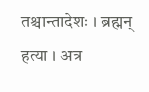तश्चान्तादेशः । ब्रह्मन् हत्या । अत्र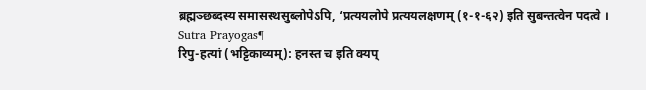ब्रह्मञ्छब्दस्य समासस्थसुब्लोपेऽपि, ‘प्रत्ययलोपे प्रत्ययलक्षणम् (१-१-६२) इति सुबन्तत्वेन पदत्वे ।
Sutra Prayogas¶
रिपु-हत्यां (भट्टिकाव्यम्): हनस्त च इति क्यप्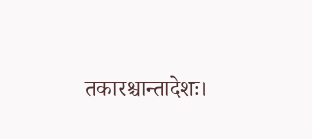तकारश्चान्तादेशः।